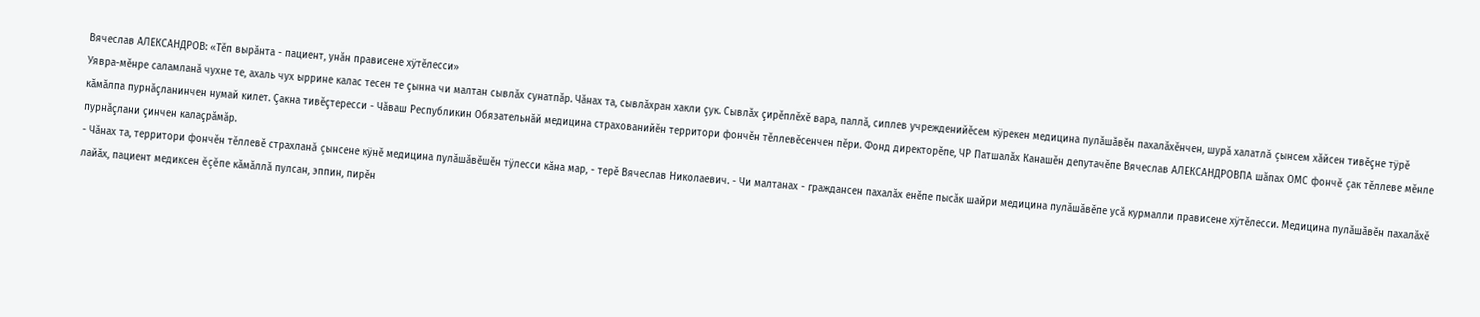Вячеслав АЛЕКСАНДРОВ: «Тĕп вырăнта - пациент, унăн прависене хÿтĕлесси»
Уявра-мĕнре саламланă чухне те, ахаль чух ыррине калас тесен те çынна чи малтан сывлăх сунатпăр. Чăнах та, сывлăхран хакли çук. Сывлăх çирĕплĕхĕ вара, паллă, сиплев учрежденийĕсем кÿрекен медицина пулăшăвĕн пахалăхĕнчен, шурă халатлă çынсем хăйсен тивĕçне тÿрĕ кăмăлпа пурнăçланинчен нумай килет. Çакна тивĕçтересси - Чăваш Республикин Обязательнăй медицина страхованийĕн территори фончĕн тĕллевĕсенчен пĕри. Фонд директорĕпе, ЧР Патшалăх Канашĕн депутачĕпе Вячеслав АЛЕКСАНДРОВПА шăпах ОМС фончĕ çак тĕллеве мĕнле пурнăçлани çинчен калаçрăмăр.
- Чăнах та, территори фончĕн тĕллевĕ страхланă çынсене кÿнĕ медицина пулăшăвĕшĕн тÿлесси кăна мар, - терĕ Вячеслав Николаевич. - Чи малтанах - граждансен пахалăх енĕпе пысăк шайри медицина пулăшăвĕпе усă курмалли прависене хÿтĕлесси. Медицина пулăшăвĕн пахалăхĕ лайăх, пациент медиксен ĕçĕпе кăмăллă пулсан, эппин, пирĕн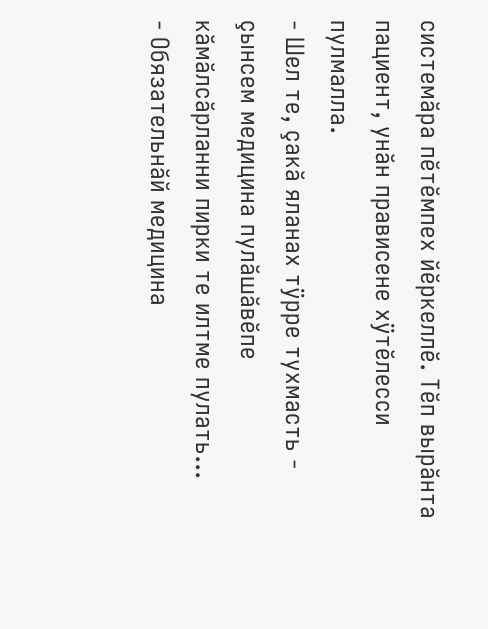системăра пĕтĕмпех йĕркеллĕ. Тĕп вырăнта пациент, унăн прависене хÿтĕлесси пулмалла.
- Шел те, çакă яланах тÿрре тухмасть - çынсем медицина пулăшăвĕпе кăмăлсăрланни пирки те илтме пулать...
- Обязательнăй медицина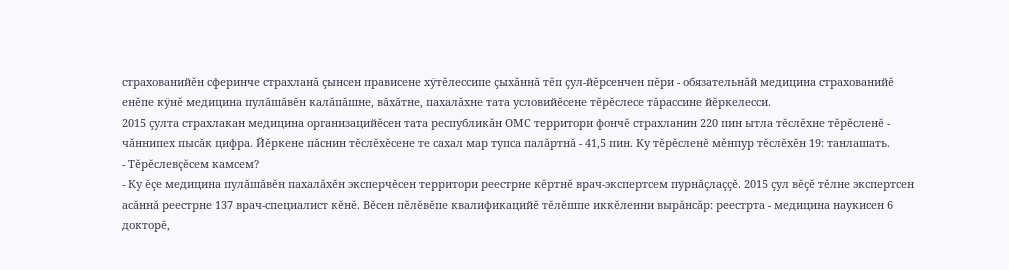страхованийĕн сферинче страхланă çынсен прависене хÿтĕлессипе çыхăннă тĕп çул-йĕрсенчен пĕри - обязательнăй медицина страхованийĕ енĕпе кÿнĕ медицина пулăшăвĕн калăпăшне, вăхăтне, пахалăхне тата условийĕсене тĕрĕслесе тăрассине йĕркелесси.
2015 çулта страхлакан медицина организацийĕсен тата республикăн ОМС территори фончĕ страхланин 220 пин ытла тĕслĕхне тĕрĕсленĕ - чăннипех пысăк цифра. Йĕркене пăснин тĕслĕхĕсене те сахал мар тупса палăртнă - 41,5 пин. Ку тĕрĕсленĕ мĕнпур тĕслĕхĕн 19: танлашать.
- Тĕрĕслевçĕсем камсем?
- Ку ĕçе медицина пулăшăвĕн пахалăхĕн эксперчĕсен территори реестрне кĕртнĕ врач-экспертсем пурнăçлаççĕ. 2015 çул вĕçĕ тĕлне экспертсен асăннă реестрне 137 врач-специалист кĕнĕ. Вĕсен пĕлĕвĕпе квалификацийĕ тĕлĕшпе иккĕленни вырăнсăр: реестрта - медицина наукисен 6 докторĕ,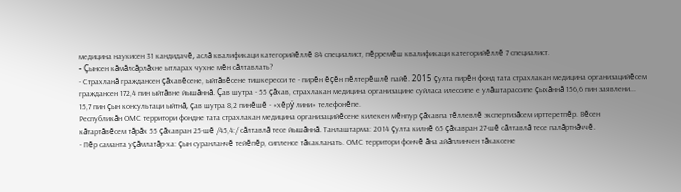медицина наукисен 31 кандидачĕ, аслă квалификаци категорийĕллĕ 84 специалист, пĕрремĕш квалификаци категорийĕллĕ 7 специалист.
- Çынсен кăмăлсăрлăхне ытларах чухне мĕн сăлтавлать?
- Страхланă граждансен çăхавĕсене, ыйтăвĕсене тишкересси те - пирĕн ĕçĕн пĕлтерĕшлĕ пайĕ. 2015 çулта пирĕн фонд тата страхлакан медицина организацийĕсем граждансен 172,4 пин ыйтăвне йышăннă. Çав шутра - 55 çăхав, страхлакан медицина организацине суйласа илессипе е улăштарассипе çыхăннă 156,6 пин заявлени... 15,7 пин çын консультаци ыйтнă, çав шутра 8,2 пинĕшĕ - «хĕрÿ лини» телефонĕпе.
Республикăн ОМС территори фондне тата страхлакан медицина организацийĕсене килекен мĕнпур çăхавпа тĕллевлĕ экспертизăсем ирттеретпĕр. Вĕсен кăтартăвĕсем тăрăх 55 çăхавран 25-шĕ /45,4:/ сăлтавлă тесе йышăннă. Танлаштарма: 2014 çулта килнĕ 65 çăхавран 27-шĕ сăлтавлă тесе палăртнăччĕ.
- Пĕр саманта уçăмлатăр-ха: çын суранланчĕ тейĕпĕр, сипленсе тăкакланать. ОМС территори фончĕ ăна айăплинчен тăкаксене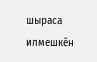шыраса илмешкĕн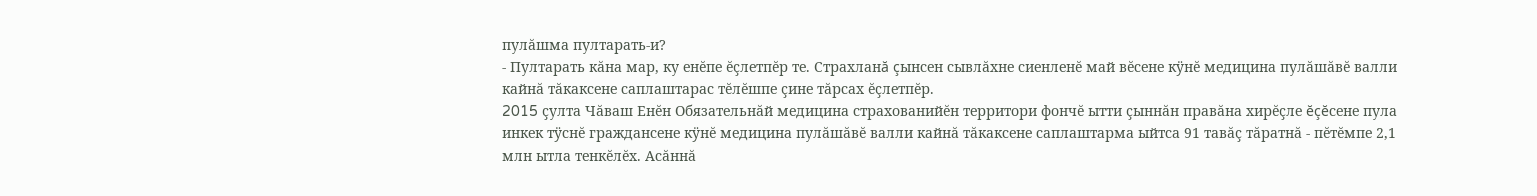пулăшма пултарать-и?
- Пултарать кăна мар, ку енĕпе ĕçлетпĕр те. Страхланă çынсен сывлăхне сиенленĕ май вĕсене кÿнĕ медицина пулăшăвĕ валли кайнă тăкаксене саплаштарас тĕлĕшпе çине тăрсах ĕçлетпĕр.
2015 çулта Чăваш Енĕн Обязательнăй медицина страхованийĕн территори фончĕ ытти çыннăн правăна хирĕçле ĕçĕсене пула инкек тÿснĕ граждансене кÿнĕ медицина пулăшăвĕ валли кайнă тăкаксене саплаштарма ыйтса 91 тавăç тăратнă - пĕтĕмпе 2,1 млн ытла тенкĕлĕх. Асăннă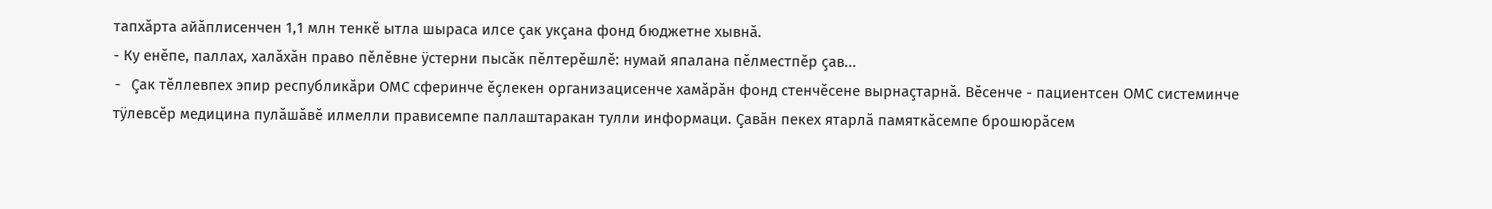тапхăрта айăплисенчен 1,1 млн тенкĕ ытла шыраса илсе çак укçана фонд бюджетне хывнă.
- Ку енĕпе, паллах, халăхăн право пĕлĕвне ÿстерни пысăк пĕлтерĕшлĕ: нумай япалана пĕлместпĕр çав...
- Çак тĕллевпех эпир республикăри ОМС сферинче ĕçлекен организацисенче хамăрăн фонд стенчĕсене вырнаçтарнă. Вĕсенче - пациентсен ОМС системинче тÿлевсĕр медицина пулăшăвĕ илмелли прависемпе паллаштаракан тулли информаци. Çавăн пекех ятарлă памяткăсемпе брошюрăсем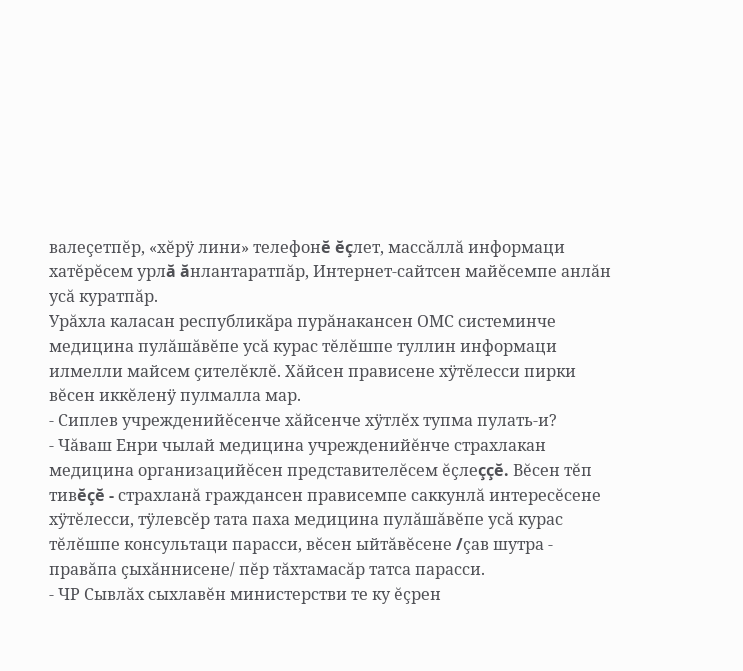валеçетпĕр, «хĕрÿ лини» телефонĕ ĕçлет, массăллă информаци хатĕрĕсем урлă ăнлантаратпăр, Интернет-сайтсен майĕсемпе анлăн усă куратпăр.
Урăхла каласан республикăра пурăнакансен ОМС системинче медицина пулăшăвĕпе усă курас тĕлĕшпе туллин информаци илмелли майсем çителĕклĕ. Хăйсен прависене хÿтĕлесси пирки вĕсен иккĕленÿ пулмалла мар.
- Сиплев учрежденийĕсенче хăйсенче хÿтлĕх тупма пулать-и?
- Чăваш Енри чылай медицина учрежденийĕнче страхлакан медицина организацийĕсен представителĕсем ĕçлеççĕ. Вĕсен тĕп тивĕçĕ - страхланă граждансен прависемпе саккунлă интересĕсене хÿтĕлесси, тÿлевсĕр тата паха медицина пулăшăвĕпе усă курас тĕлĕшпе консультаци парасси, вĕсен ыйтăвĕсене /çав шутра - правăпа çыхăннисене/ пĕр тăхтамасăр татса парасси.
- ЧР Сывлăх сыхлавĕн министерстви те ку ĕçрен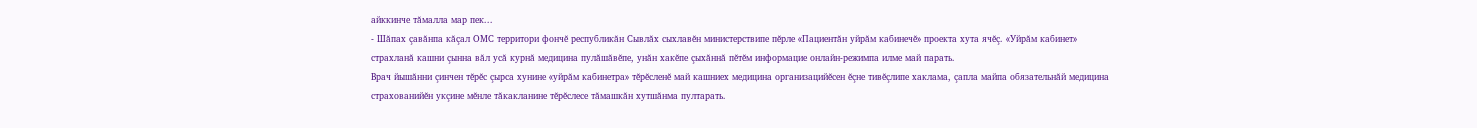айккинче тăмалла мар пек...
- Шăпах çавăнпа кăçал ОМС территори фончĕ республикăн Сывлăх сыхлавĕн министерствипе пĕрле «Пациентăн уйрăм кабинечĕ» проекта хута ячĕç. «Уйрăм кабинет» страхланă кашни çынна вăл усă курнă медицина пулăшăвĕпе, унăн хакĕпе çыхăннă пĕтĕм информацие онлайн-режимпа илме май парать.
Врач йышăнни çинчен тĕрĕс çырса хунине «уйрăм кабинетра» тĕрĕсленĕ май кашниех медицина организацийĕсен ĕçне тивĕçлипе хаклама, çапла майпа обязательнăй медицина страхованийĕн укçине мĕнле тăкакланине тĕрĕслесе тăмашкăн хутшăнма пултарать.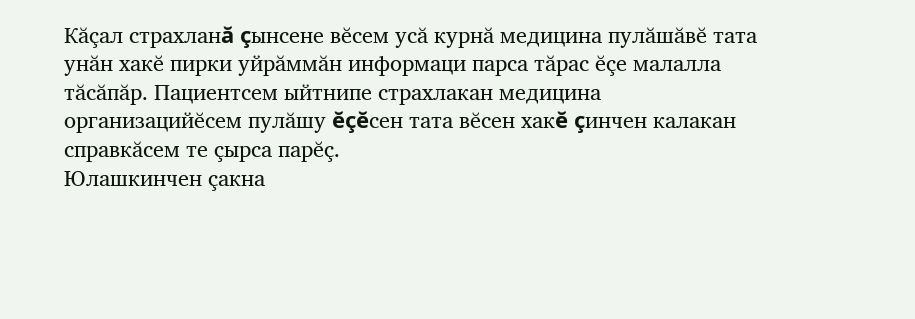Кăçал страхланă çынсене вĕсем усă курнă медицина пулăшăвĕ тата унăн хакĕ пирки уйрăммăн информаци парса тăрас ĕçе малалла тăсăпăр. Пациентсем ыйтнипе страхлакан медицина организацийĕсем пулăшу ĕçĕсен тата вĕсен хакĕ çинчен калакан справкăсем те çырса парĕç.
Юлашкинчен çакна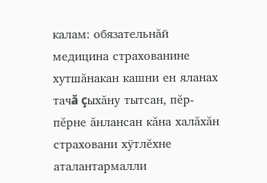калам: обязательнăй медицина страхованине хутшăнакан кашни ен яланах тачă çыхăну тытсан, пĕр-пĕрне ăнлансан кăна халăхăн страховани хÿтлĕхне аталантармалли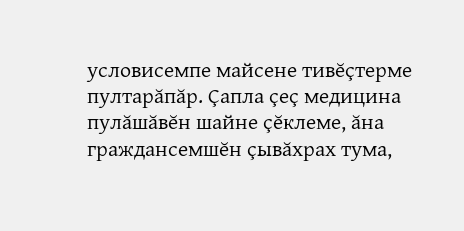условисемпе майсене тивĕçтерме пултарăпăр. Çапла çеç медицина пулăшăвĕн шайне çĕклеме, ăна граждансемшĕн çывăхрах тума,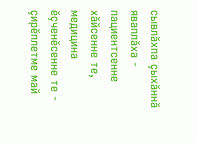сывлăхпа çыхăннă яваплăха - пациентсенне хăйсенне те, медицина ĕçченĕсенне те - çирĕплетме май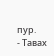пур.
- Тавах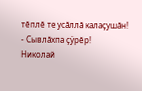тĕплĕ те усăллă калаçушăн!
- Сывлăхпа çÿрĕр!
Николай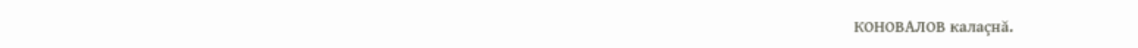КОНОВАЛОВ калаçнă.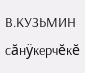В.КУЗЬМИН сăнÿкерчĕкĕ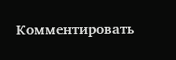Комментировать